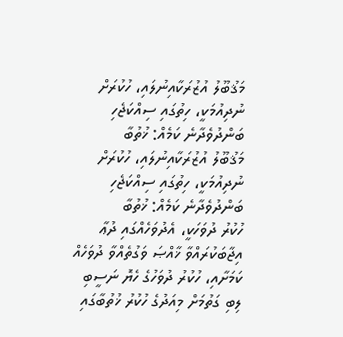މަޤުބޫލު އުޒުރަކާއިނުލައި، ހުކުރަށް ނުދިއުމަކީ، ހިތުގައި ސިއްކަޖެހި ބަންދުވެދާނެ ކަމެއް: ޚުތުބާ
މަޤުބޫލު އުޒުރަކާއިނުލައި، ހުކުރަށް ނުދިއުމަކީ، ހިތުގައި ސިއްކަޖެހި ބަންދުވެދާނެ ކަމެއް: ޚުތުބާ
ހުކުރު ދުވަހަކީ، އެދުވަހެއްގައި ދުޢާ އިޖާބަކުރައްވާ ޚާއްޞަ ވަގުތެއްވާ ދުވަހެއް ކަމަށާއި، ހުކުރު ދުވަހުގެ ހެޔޮ ނަސީބި ލިބި ގަތުމަށް މިއަދުގެ ހުކުރު ޚުތުބާގައި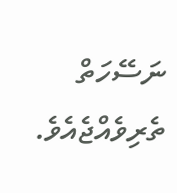ނަސޭހަތް ތެރިވެއްޖެއެވެ.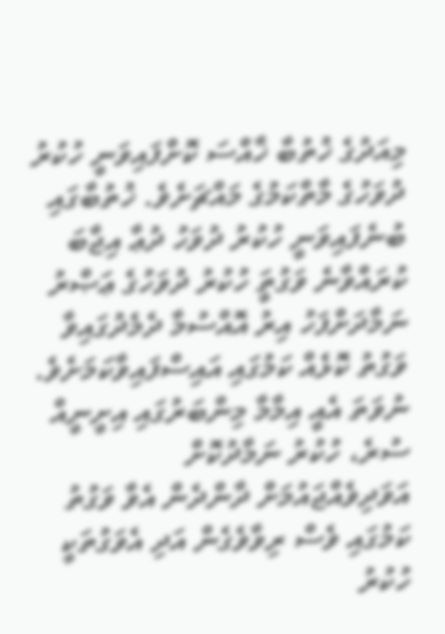މިއަދުގެ ޚުތުބާ ޚާއްސަ ކޮށްފައިވަނީ ހުކުރު ދުވަހުގެ މާތްކަމުގެ މައްޗަށެވެ. ޚުތުބާގައި ބުނެފައިވަނީ ހުކުރު ދުވަހު ދުޢާ އިޖާބަ ކުރައްވާނެ ވަގުތަީ ހުކުރު ދުވަހުގެ ޢަޞްރު ނަމާދަށްފަހު އިރު އޮއްސުމާ ދެމެދުގައިވާ ވަގުތު ކޮޅެއް ކަމުގައި އައިސްފައިވާކަމަށެވެ. ނުވަތަ އެއީ އިމާމާ މިންބަރުގައި އިށީނީއް ސުރެ، ހުކުރު ނަމާދުކޮށް އަވަދިވެއްޖައުމަށް ދާންދެން އެވާ ވަގުތު ކަމުގައި ވެސް ރިވާވެގެން އަދި އެވަގުތަކީ ހުކުރު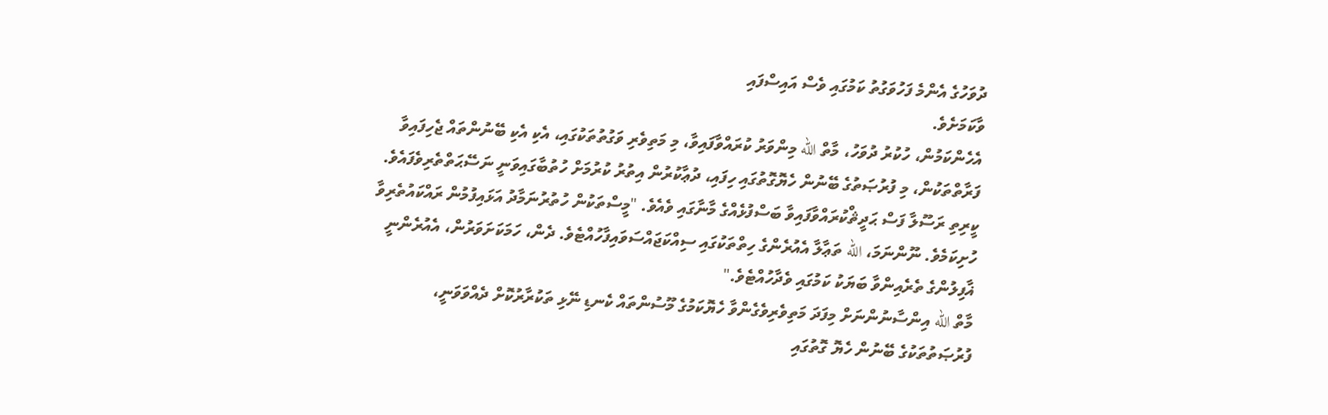ދުވަހުގެ އެންމެ ފަހުވަގުތު ކަމުގައި ވެސް އައިސްފައި
ވާކަމަށެވެ.
އެހެންކަމުން، ހުކުރު ދުވަހު، މާތް الله މިންވަރު ކުރައްވާފައިވާ، މި މަތިވެރި ވަގުތުތަކުގައި، އެކި އެކި ބޭނުންތައް ޖެހިފައިވާ ފަރާތްތަކުން، މި ފުރުޞަތުގެ ބޭނުން ހެޔޮގޮތުގައި ހިފައި، ދުޢާކުރުން އިތުރު ކުރުމަށް ހުތުބާގައިވަނީ ނަސޭޙަތްތެރިވެފައެވެ.
ކީރިތި ރަސޫލާ ފަސް ޙަދީޘްކުރައްވާފައިވާ ބަސްފުޅެއްގެ މާނާގައި ވެއެވެ. "މީސްތަކުން ހުތުރުނަމާދު އަޅައިފުމުން ރައްކައުތެރިވާ ހުށިކަމެވެ. ނޫންނަމަ، الله ތަޢާލާ އެއުރެންގެ ހިތްތަކުގައި ސިއްކަޖައްސަވައިފާހުއްޓެވެ. ދެން، ހަމަކަށަވަރުން، އެއުރެންނީ ޣާފިލުންގެ ތެރެއިންވާ ބަޔަކު ކަމުގައި ވެދާހުއްޓެވެ."
މާތް الله އިންސާނުންނަށް މިފަދަ މަތިވެރިވެގެންވާ ހެޔޮކަމުގެ މޫސުންތައް ކެނޑި ނޭޅި ތަކުރާރުކޮށް ދެއްވަވަނީ، ފުރުޞަތުތަކުގެ ބޭނުން ހެޔޮ ގޮތުގައި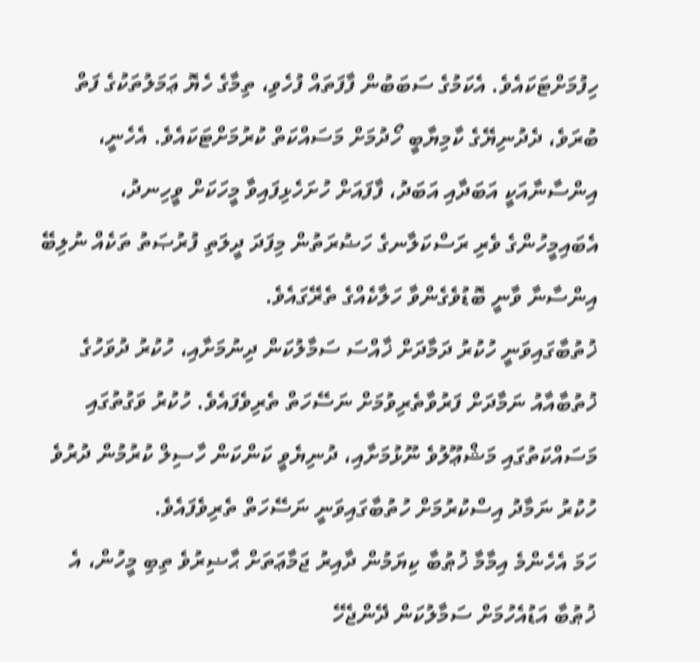ހިފުމަށްޓަކައެވެ. އެކަމުގެ ސަބަބުން ފާފަތައް ފުހެވި، ތިމާގެ ހެޔޮ ޢަމަލުތަކުގެ ފަތް ބުރަވެ، ދެދުނިޔޭގެ ކާމިޔާބީ ހޯދުމަށް މަސައްކަތް ކުރުމަށްޓަކައެވެ. އެހެނީ، އިންސާނާއަކީ އަބަދާއި އަބަދު، ފާފައަށް ހުށަހެޅިފައިވާ މީހަކަށް ވީހިނދު، އެބައިމީހުންގެ ވެރި ރަސްކަލާނގެ ހަޟުރަތުން މިފަދަ ދީލަތި ފުރުޞަތު ތަކެއް ނުލިބޭ
އިންސާނާ ވާނީ ބޮޑުވެގެންވާ ހަލާކެއްގެ ތެރޭގައެވެ.
ޚުތުބާގައިވަނީ ހުކުރު ދަމާދަށް ޚާއްސަ ސަމާލުކަން ދިނުމަށާއި، ހުކުރު ދުވަހުގެ ޚުތުބާއާއު ނަމާދަށް ފަރުވާތެރިވުމަށް ނަސޭހަތް ތެރިވެފައެވެ. ހުކުރު ވަގުތުގައި މަސައްކަތުގައި މަޝްޢޫލުވެ ނޫޅުމަށާއި، ދުނިޔެވީ ކަންކަން ހާސިލް ކުރުމުން ދުރުވެ ހުކުރު ނަމާދު އިސްކުރުމަށް ހުތުބާގައިވަނީ ނަސޭހަތް ތެރިވެފައެވެ.
ހަމަ އެހެންމެ އިމާމާ ޚުޠުބާ ކިޔަމުން ދާއިރު ޖަމާޢަތަށް ޙާޟިރުވެ ތިބި މީހުން، އެ ޚުޠުބާ އަޑުއެހުމަށް ސަމާލުކަން ދޭންޖެހޭ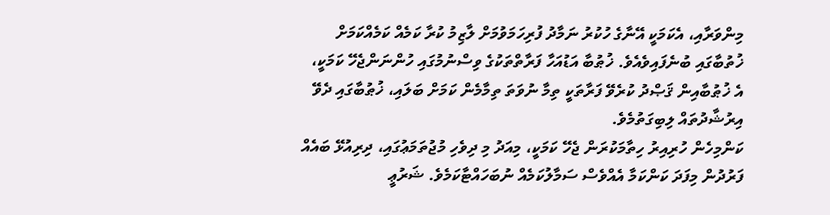މިންވަރާއި، އެކަމަކީ އޭނާގެ ހުކުރު ނަމާދު ފުރިހަމަވުމަށް ލާޒިމު ކުރާ ކަމެއް ކަމެއްކަމަށް ޚުތުބާގައި ބުނެފައިވެއެވެ. ޚުޠުބާ އަޑުއަހާ ފަރާތްތަކުގެ ވިސްނުމުގައި ހުންނަންޖެހޭ ކަމަކީ، އެ ޚުޠުބާއިން ޤަޞްދު ކުރެވޭ ފަރާތަކީ ތިމާ ނުވަތަ ތިމާމެން ކަމަށް ބަލައި، ޚުޠުބާގައި ދެވޭ އިރުޝާދުތައް ލިބިގަތުމެވެ.
ކަންމިހެން ހުރިއިރު ހިތާމަކުރަން ޖެހޭ ކަމަކީ، މިއަދު މި ދިވެހި މުޖުތަމަޢުގައި، ދިރިއުޅޭ ބައެއް ފަރުދުން މިފަދަ ކަންކަމާ އެއްވެސް ސަމާލުކަމެއް ނުބަހައްޓާކަމެވެ. ޝަރުޢީ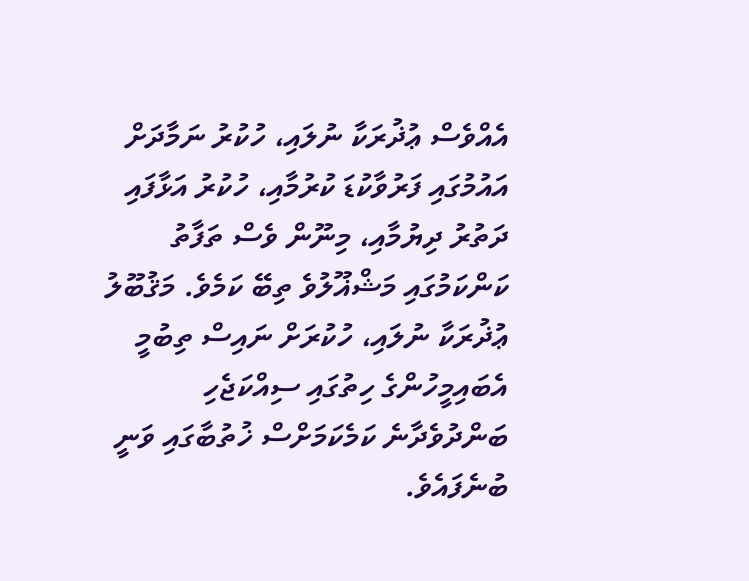އެއްވެސް ޢުޛުރަކާ ނުލައި، ހުކުރު ނަމާދަށް އައުމުގައި ފަރުވާކުޑަ ކުރުމާއި، ހުކުރު އަޅާފައި ދަތުރު ދިޔުމާއި، މިނޫން ވެސް ތަފާތު ކަންކަމުގައި މަޝްޣޫލުވެ ތިބޭ ކަމެވެ. މަޤުބޫލު ޢުޛުރަކާ ނުލައި، ހުކުރަށް ނައިސް ތިބުމީ އެބައިމީހުންގެ ހިތުގައި ސިއްކަޖެހި ބަންދުވެދާނެ ކަމެކަމަށްސް ޚުތުބާގައި ވަނީ ބުނެފައެވެ.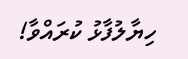ހިޔާލުފާޅު ކުރައްވާ!